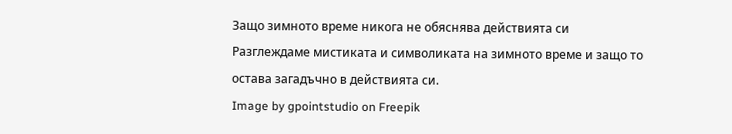Защо зимното време никога не обяснява действията си
Разглеждаме мистиката и символиката на зимното време и защо то остава загадъчно в действията си.
Image by gpointstudio on Freepik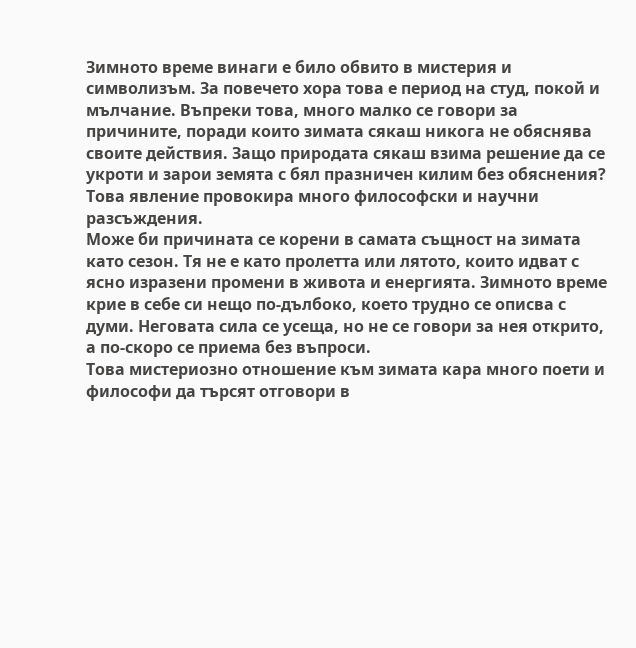Зимното време винаги е било обвито в мистерия и символизъм. За повечето хора това е период на студ, покой и мълчание. Въпреки това, много малко се говори за причините, поради които зимата сякаш никога не обяснява своите действия. Защо природата сякаш взима решение да се укроти и зарои земята с бял празничен килим без обяснения? Това явление провокира много философски и научни разсъждения.
Може би причината се корени в самата същност на зимата като сезон. Тя не е като пролетта или лятото, които идват с ясно изразени промени в живота и енергията. Зимното време крие в себе си нещо по-дълбоко, което трудно се описва с думи. Неговата сила се усеща, но не се говори за нея открито, а по-скоро се приема без въпроси.
Това мистериозно отношение към зимата кара много поети и философи да търсят отговори в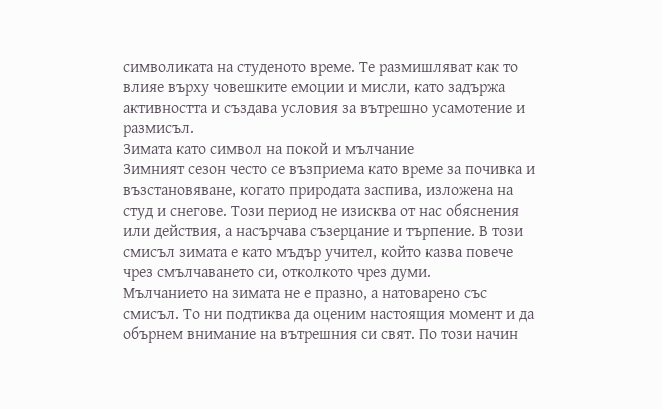символиката на студеното време. Те размишляват как то влияе върху човешките емоции и мисли, като задържа активността и създава условия за вътрешно усамотение и размисъл.
Зимата като символ на покой и мълчание
Зимният сезон често се възприема като време за почивка и възстановяване, когато природата заспива, изложена на студ и снегове. Този период не изисква от нас обяснения или действия, а насърчава съзерцание и търпение. В този смисъл зимата е като мъдър учител, който казва повече чрез смълчаването си, отколкото чрез думи.
Мълчанието на зимата не е празно, а натоварено със смисъл. То ни подтиква да оценим настоящия момент и да обърнем внимание на вътрешния си свят. По този начин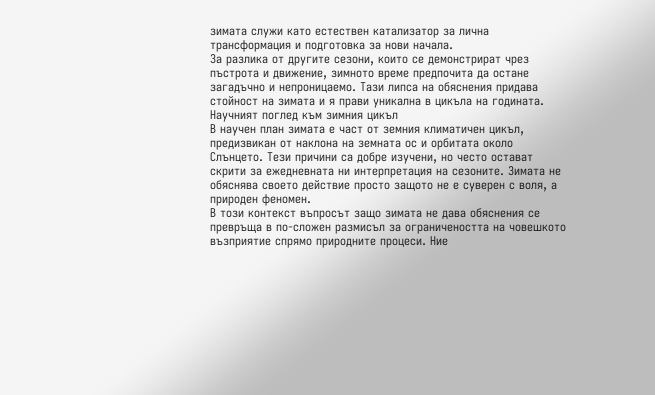зимата служи като естествен катализатор за лична трансформация и подготовка за нови начала.
За разлика от другите сезони, които се демонстрират чрез пъстрота и движение, зимното време предпочита да остане загадъчно и непроницаемо. Тази липса на обяснения придава стойност на зимата и я прави уникална в цикъла на годината.
Научният поглед към зимния цикъл
В научен план зимата е част от земния климатичен цикъл, предизвикан от наклона на земната ос и орбитата около Слънцето. Тези причини са добре изучени, но често остават скрити за ежедневната ни интерпретация на сезоните. Зимата не обяснява своето действие просто защото не е суверен с воля, а природен феномен.
В този контекст въпросът защо зимата не дава обяснения се превръща в по-сложен размисъл за ограничеността на човешкото възприятие спрямо природните процеси. Ние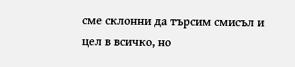сме склонни да търсим смисъл и цел в всичко, но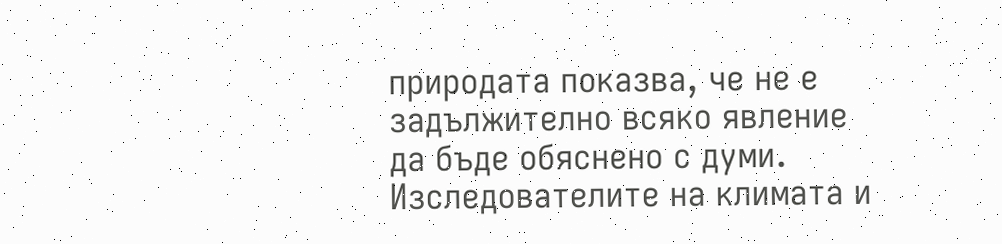природата показва, че не е задължително всяко явление да бъде обяснено с думи.
Изследователите на климата и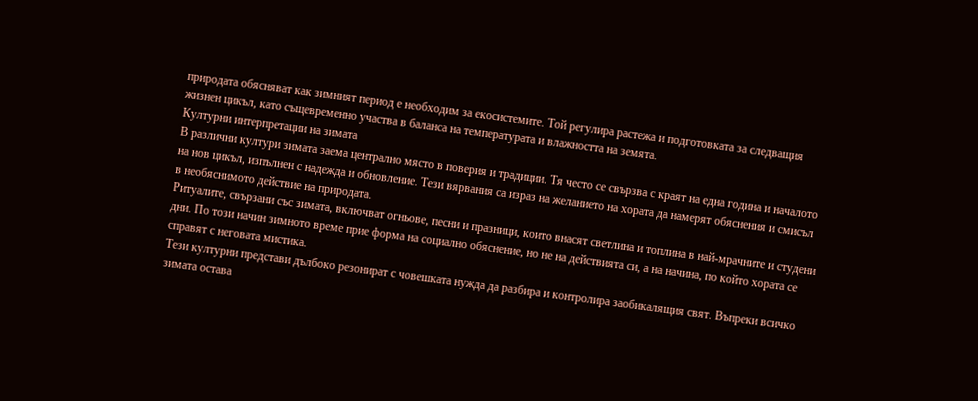природата обясняват как зимният период е необходим за екосистемите. Той регулира растежа и подготовката за следващия жизнен цикъл, като същевременно участва в баланса на температурата и влажността на земята.
Културни интерпретации на зимата
В различни култури зимата заема централно място в поверия и традиции. Тя често се свързва с краят на една година и началото на нов цикъл, изпълнен с надежда и обновление. Тези вярвания са израз на желанието на хората да намерят обяснения и смисъл в необяснимото действие на природата.
Ритуалите, свързани със зимата, включват огньове, песни и празници, които внасят светлина и топлина в най-мрачните и студени дни. По този начин зимното време прие форма на социално обяснение, но не на действията си, а на начина, по който хората се справят с неговата мистика.
Тези културни представи дълбоко резонират с човешката нужда да разбира и контролира заобикалящия свят. Въпреки всичко зимата остава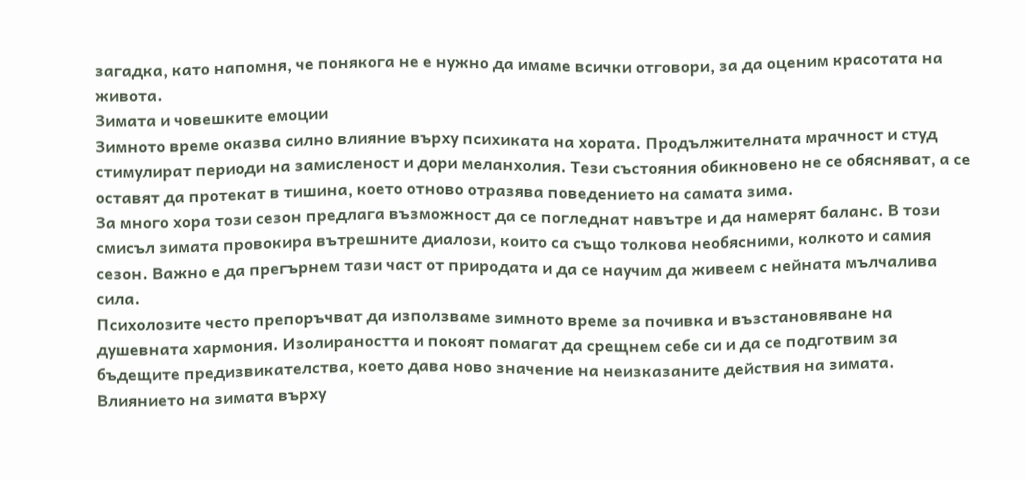загадка, като напомня, че понякога не е нужно да имаме всички отговори, за да оценим красотата на живота.
Зимата и човешките емоции
Зимното време оказва силно влияние върху психиката на хората. Продължителната мрачност и студ стимулират периоди на замисленост и дори меланхолия. Тези състояния обикновено не се обясняват, а се оставят да протекат в тишина, което отново отразява поведението на самата зима.
За много хора този сезон предлага възможност да се погледнат навътре и да намерят баланс. В този смисъл зимата провокира вътрешните диалози, които са също толкова необясними, колкото и самия сезон. Важно е да прегърнем тази част от природата и да се научим да живеем с нейната мълчалива сила.
Психолозите често препоръчват да използваме зимното време за почивка и възстановяване на душевната хармония. Изолираността и покоят помагат да срещнем себе си и да се подготвим за бъдещите предизвикателства, което дава ново значение на неизказаните действия на зимата.
Влиянието на зимата върху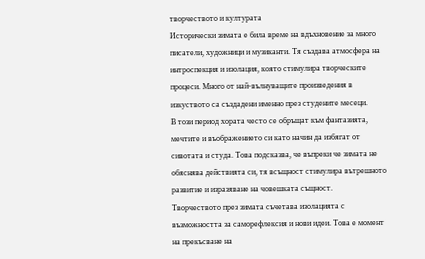творчеството и културата
Исторически зимата е била време на вдъхновение за много писатели, художници и музиканти. Тя създава атмосфера на интроспекция и изолация, която стимулира творческите процеси. Много от най-вълнуващите произведения в изкуството са създадени именно през студените месеци.
В този период хората често се обръщат към фантазията, мечтите и въображението си като начин да избягат от сивотата и студа. Това подсказва, че въпреки че зимата не обяснява действията си, тя всъщност стимулира вътрешното развитие и изразяване на човешката същност.
Творчеството през зимата съчетава изолацията с възможността за саморефлексия и нови идеи. Това е момент на прекъсване на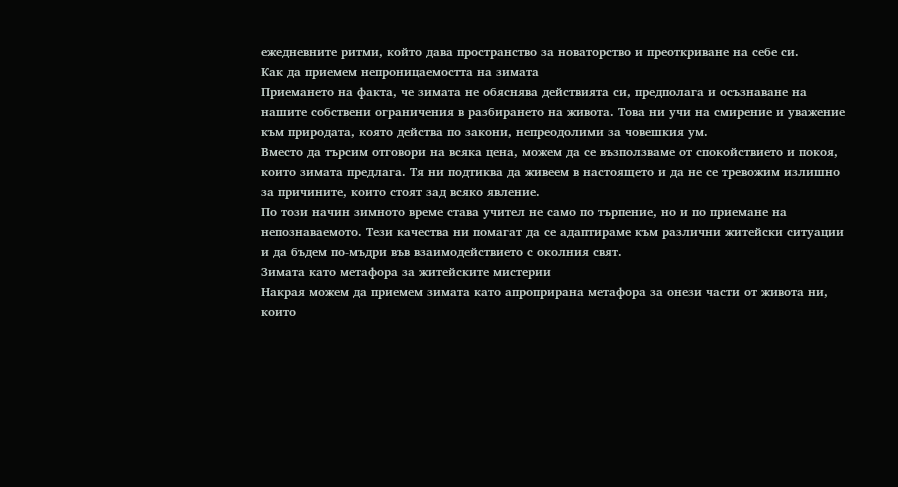ежедневните ритми, който дава пространство за новаторство и преоткриване на себе си.
Как да приемем непроницаемостта на зимата
Приемането на факта, че зимата не обяснява действията си, предполага и осъзнаване на нашите собствени ограничения в разбирането на живота. Това ни учи на смирение и уважение към природата, която действа по закони, непреодолими за човешкия ум.
Вместо да търсим отговори на всяка цена, можем да се възползваме от спокойствието и покоя, които зимата предлага. Тя ни подтиква да живеем в настоящето и да не се тревожим излишно за причините, които стоят зад всяко явление.
По този начин зимното време става учител не само по търпение, но и по приемане на непознаваемото. Тези качества ни помагат да се адаптираме към различни житейски ситуации и да бъдем по-мъдри във взаимодействието с околния свят.
Зимата като метафора за житейските мистерии
Накрая можем да приемем зимата като апроприрана метафора за онези части от живота ни, които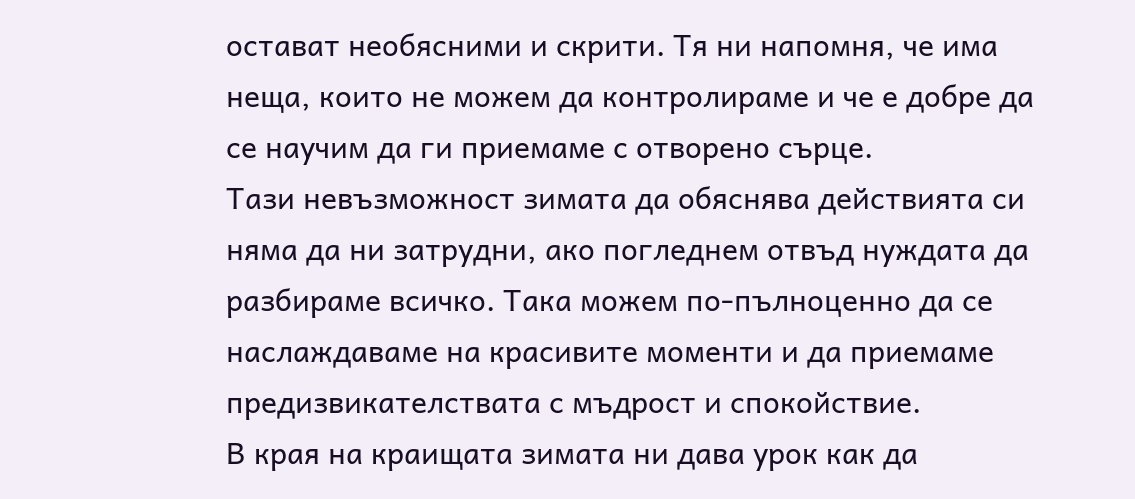остават необясними и скрити. Тя ни напомня, че има неща, които не можем да контролираме и че е добре да се научим да ги приемаме с отворено сърце.
Тази невъзможност зимата да обяснява действията си няма да ни затрудни, ако погледнем отвъд нуждата да разбираме всичко. Така можем по-пълноценно да се наслаждаваме на красивите моменти и да приемаме предизвикателствата с мъдрост и спокойствие.
В края на краищата зимата ни дава урок как да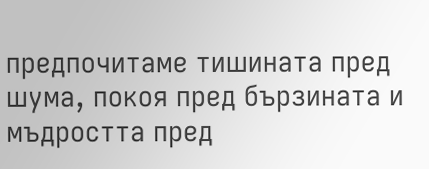предпочитаме тишината пред шума, покоя пред бързината и мъдростта пред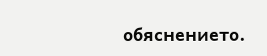обяснението.